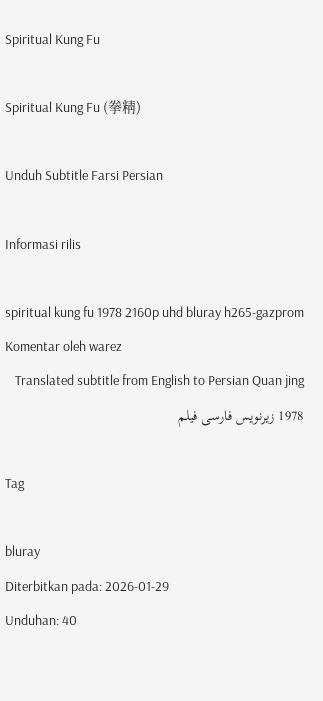Spiritual Kung Fu

Spiritual Kung Fu (拳精)

Unduh Subtitle Farsi Persian

Informasi rilis

spiritual kung fu 1978 2160p uhd bluray h265-gazprom
Komentar oleh warez
Translated subtitle from English to Persian Quan jing 1978 زیرنویس فارسی فیلم

Tag

bluray
Diterbitkan pada: 2026-01-29
Unduhan: 40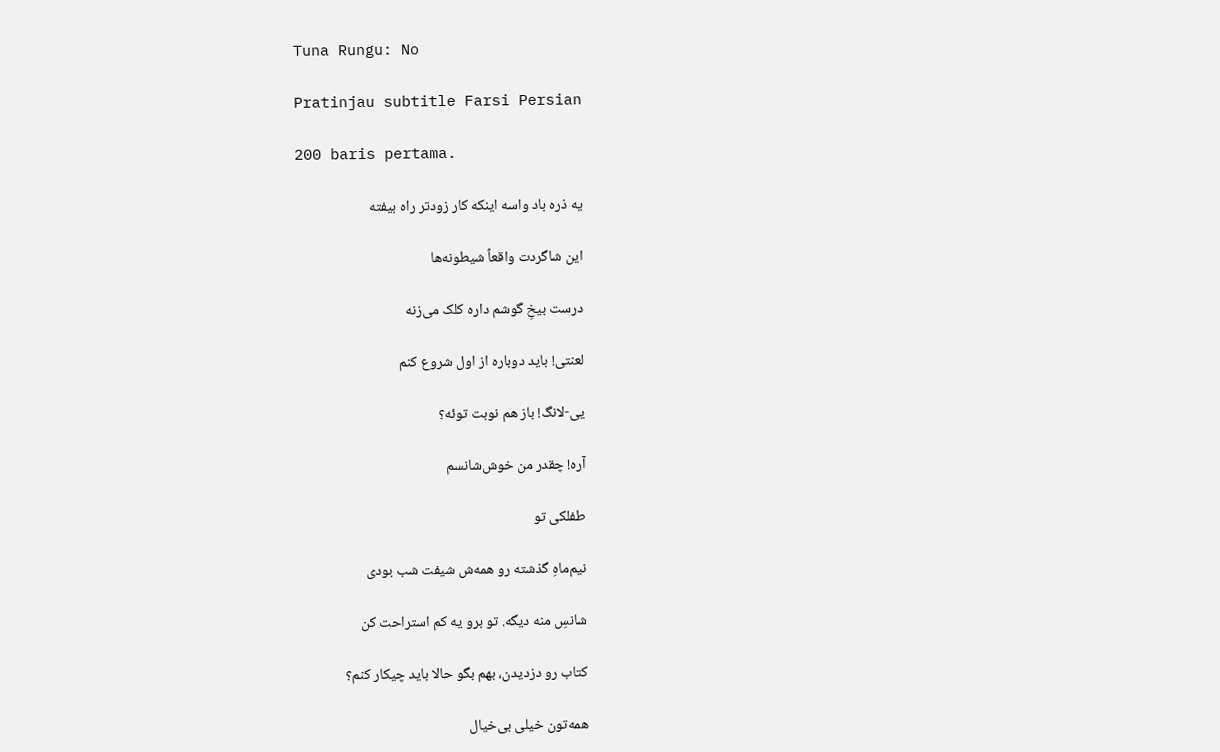Tuna Rungu: No

Pratinjau subtitle Farsi Persian

200 baris pertama.

یه ذره باد واسه اینکه کار زودتر راه بیفته

این شاگردت واقعاً شیطونه‌ها

درست بیخِ گوشم داره کلک می‌زنه

لعنتی! باید دوباره از اول شروع کنم

یی‌-لانگ! باز هم نوبت توئه؟

آره! چقدر من خوش‌شانسم

طفلکی تو

نیم‌ماهِ گذشته رو همه‌ش شیفت شب بودی

شانسِ منه دیگه. تو برو یه کم استراحت کن

کتاب رو دزدیدن، بهم بگو حالا باید چیکار کنم؟

همه‌تون خیلی بی‌خیال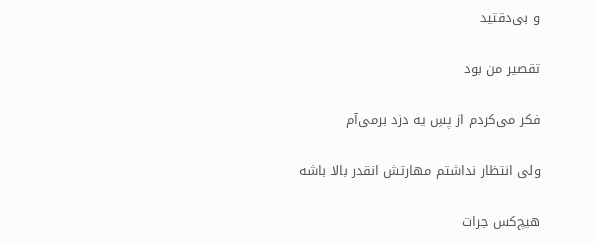و بی‌دقتید

تقصیر من بود

فکر می‌کردم از پسِ یه دزد برمی‌آم

ولی انتظار نداشتم مهارتش انقدر بالا باشه

هیچ‌کس جرات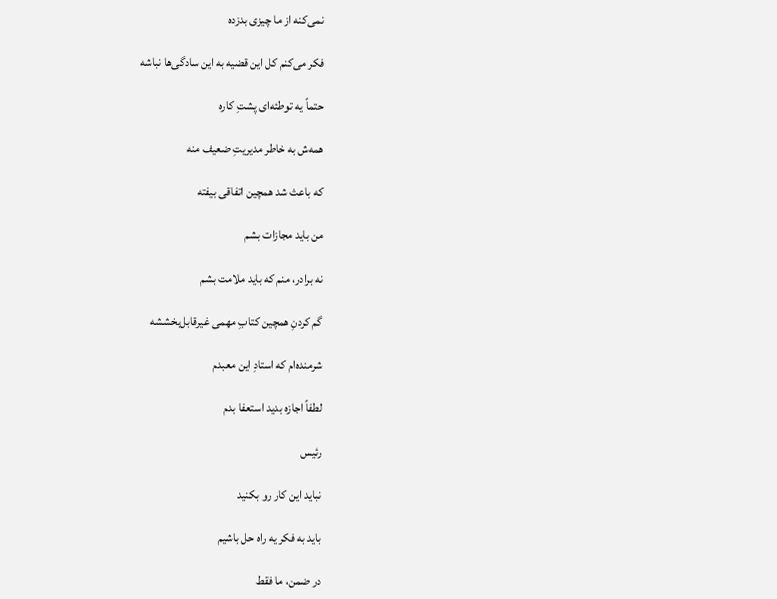نمی‌کنه از ما چیزی بدزده

فکر می‌کنم کل این قضیه به این سادگی‌ها نباشه

حتماً یه توطئه‌ای پشتِ کاره

همه‌ش به خاطر مدیریتِ ضعیف منه

که باعث شد همچین اتفاقی بیفته

من باید مجازات بشم

نه برادر، منم که باید ملامت بشم

گم کردنِ همچین کتابِ مهمی غیرقابل‌بخششه‌

شرمنده‌ام که استادِ این معبدم

لطفاً اجازه بدید استعفا بدم

رئیس

نباید این کار رو بکنید

باید به فکر یه راه حل باشیم

در ضمن، ما فقط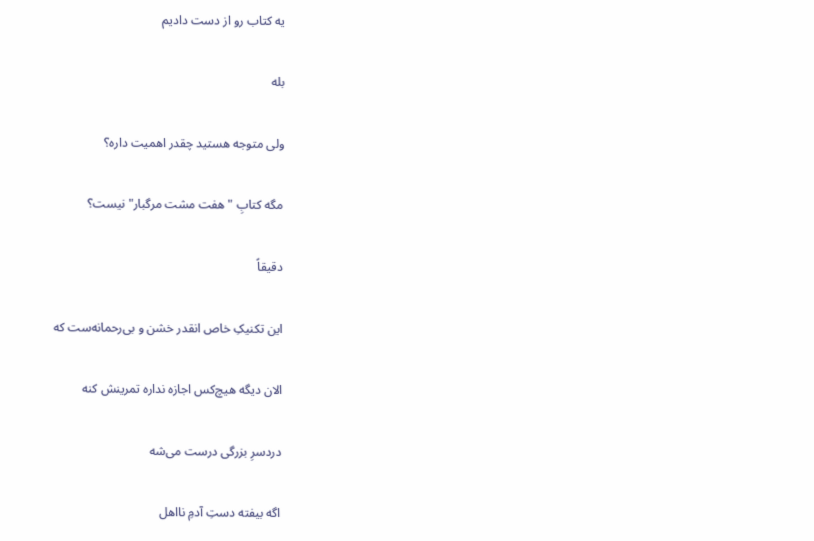یه کتاب رو از دست دادیم

بله

ولی متوجه هستید چقدر اهمیت داره؟

مگه کتابِ "هفت مشت مرگبار" نیست؟

دقیقاً

این تکنیکِ خاص انقدر خشن و بی‌رحمانه‌ست که

الان دیگه هیچ‌کس اجازه نداره تمرینش کنه

دردسرِ بزرگی درست می‌شه

اگه بیفته دستِ آدمِ نااهل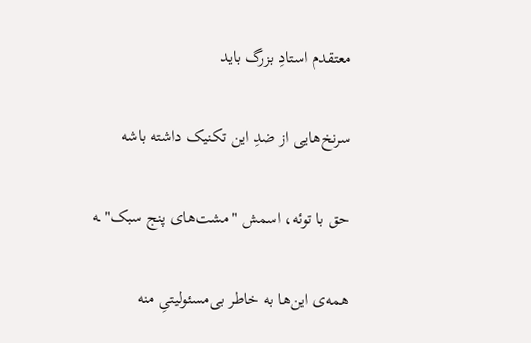معتقدم استادِ بزرگ باید

سرنخ‌هایی از ضدِ این تکنیک داشته باشه

حق با توئه، اسمش "مشت‌های پنج سبک"ـه

همه‌ی این‌ها به خاطر بی‌مسئولیتیِ منه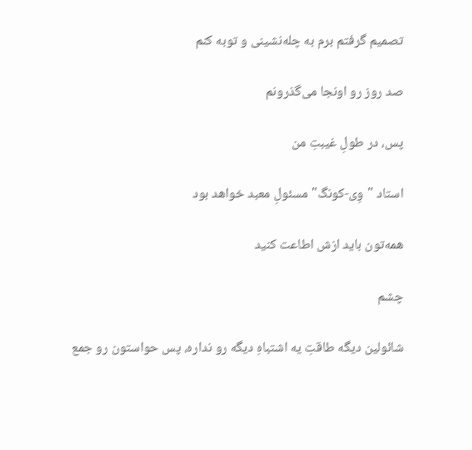تصمیم گرفتم برم به چله‌نشینی و توبه کنم

صد روز رو اونجا می‌گذرونم

پس، در طولِ غیبتِ من

استاد "وِی‌-کونگ" مسئولِ معبد خواهد بود

همه‌تون باید ازش اطاعت کنید

چشم

شائولین دیگه طاقتِ یه اشتباهِ دیگه رو نداره، پس حواستون رو جمع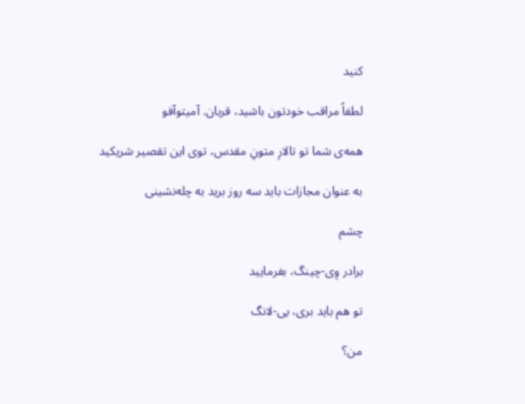کنید

لطفاً مراقب خودتون باشید، قربان. آمیتوآفو

همه‌ی شما تو تالارِ متونِ مقدس، توی این تقصیر شریکید

به عنوان مجازات باید سه روز برید به چله‌نشینی

چشم

برادر وِی-چینگ، بفرمایید

تو هم باید بری، یی‌-لانگ

من؟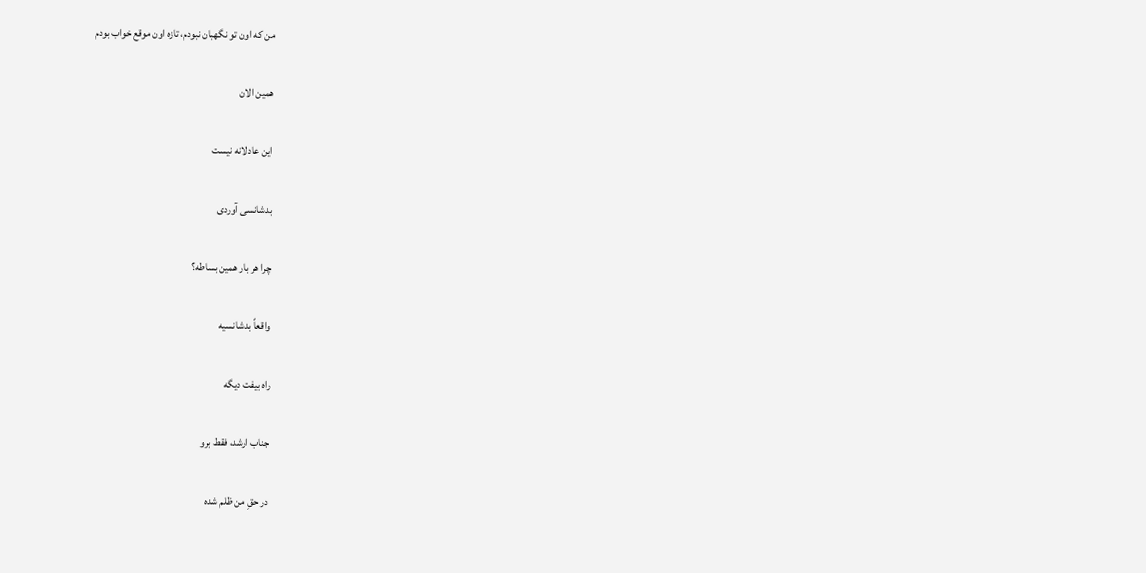من که اون تو نگهبان نبودم، تازه اون موقع خواب بودم

همین الان

این عادلانه نیست

بدشانسی آوردی

چرا هر بار همین بساطه؟

واقعاً بدشانسیه

راه بیفت دیگه

جناب ارشد، فقط برو

در حقِ من ظلم شده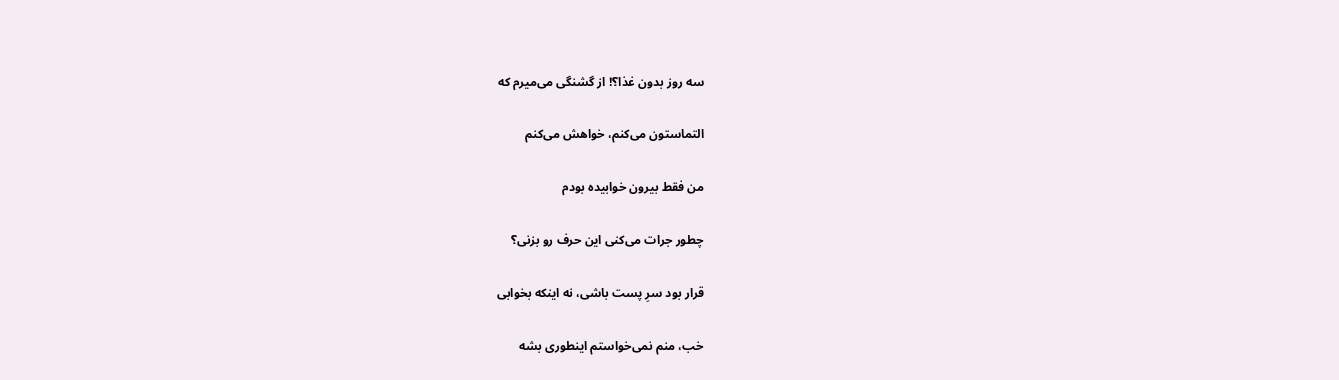سه روز بدون غذا؟! از گشنگی می‌میرم که

التماستون می‌کنم، خواهش می‌کنم

من فقط بیرون خوابیده بودم

چطور جرات می‌کنی این حرف رو بزنی؟

قرار بود سرِ پست باشی، نه اینکه بخوابی

خب، منم نمی‌خواستم اینطوری بشه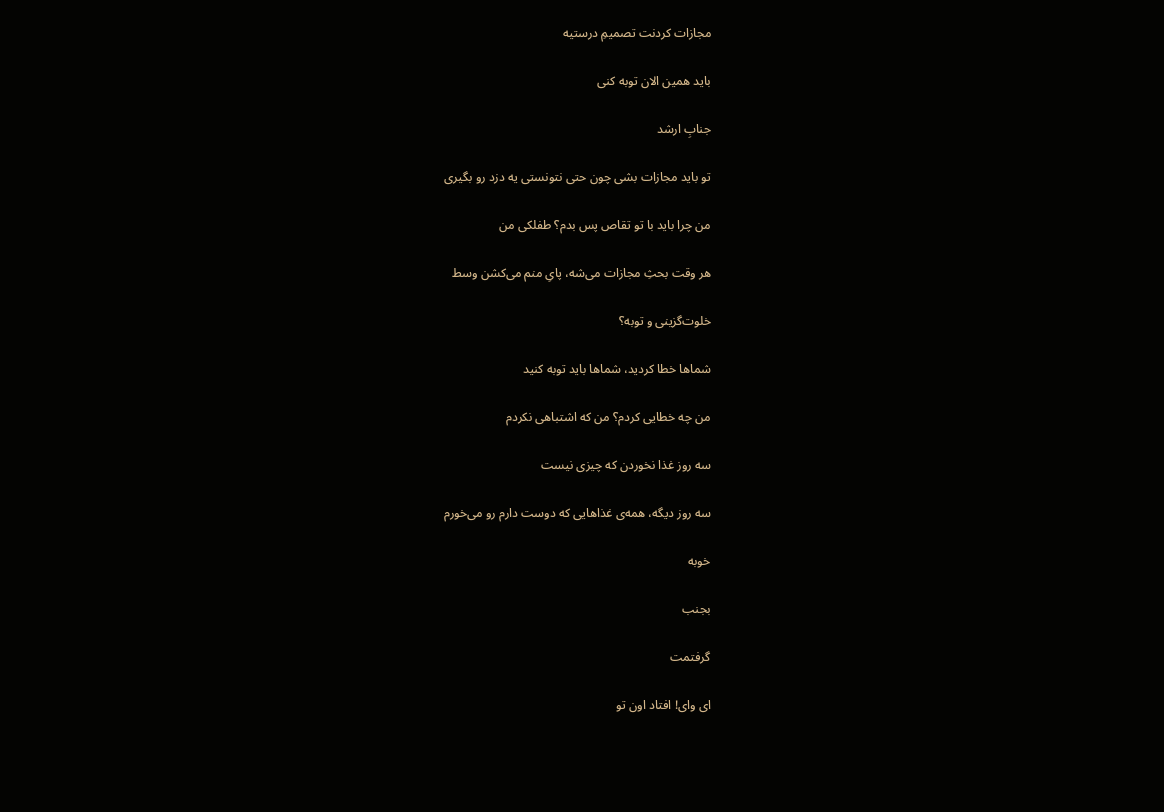مجازات کردنت تصمیمِ درستیه

باید همین الان توبه کنی

جنابِ ارشد

تو باید مجازات بشی چون حتی نتونستی یه دزد رو بگیری

من چرا باید با تو تقاص پس بدم؟ طفلکی من

هر وقت بحثِ مجازات می‌شه، پایِ منم می‌کشن وسط

خلوت‌گزینی و توبه؟

شماها خطا کردید، شماها باید توبه کنید

من چه خطایی کردم؟ من که اشتباهی نکردم

سه روز غذا نخوردن که چیزی نیست

سه روز دیگه، همه‌ی غذاهایی که دوست دارم رو می‌خورم

خوبه

بجنب

گرفتمت

ای وای! افتاد اون تو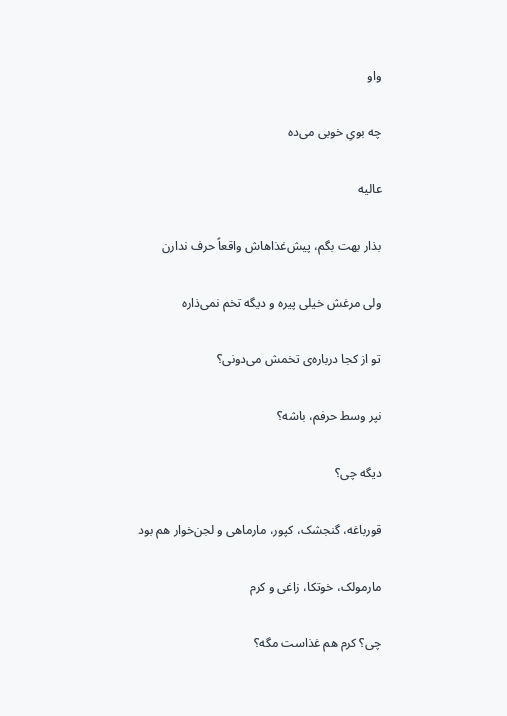واو

چه بویِ خوبی می‌ده

عالیه

بذار بهت بگم، پیش‌غذاهاش واقعاً حرف ندارن

ولی مرغش خیلی پیره و دیگه تخم نمی‌ذاره

تو از کجا درباره‌ی تخمش می‌دونی؟

نپر وسط حرفم، باشه؟

دیگه چی؟

قورباغه، گنجشک، کپور، مارماهی و لجن‌خوار هم بود

مارمولک، خوتکا، زاغی و کرم

چی؟ کرم هم غذاست مگه؟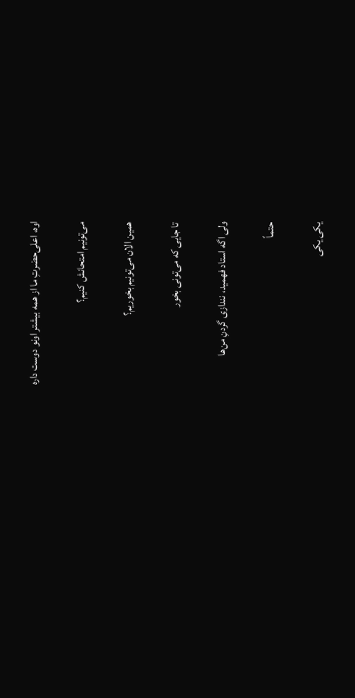اوه، اعلی‌حضرتِ ما از همه بیشتر اونو دوست داره

می‌تونیم امتحانش کنیم؟

همین الان می‌تونیم بخوریم؟

تا جایی که می‌تونی بخور

ولی اگه استاد فهمید، نندازی گردنِ من‌ها

حتماً

یکی یکی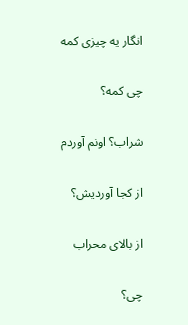انگار یه چیزی کمه

چی کمه؟

شراب؟ اونم آوردم

از کجا آوردیش؟

از بالای محراب

چی؟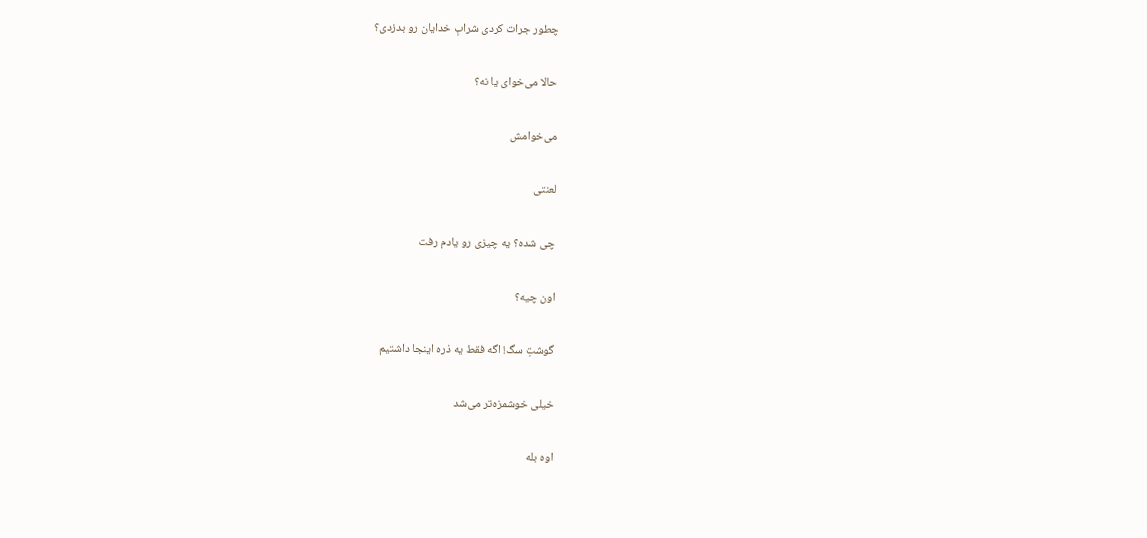چطور جرات کردی شرابِ خدایان رو بدزدی؟

حالا می‌خوای یا نه؟

می‌خوامش

لعنتی

چی شده؟ یه چیزی رو یادم رفت

اون چیه؟

گوشتِ سگ! اگه فقط یه ذره اینجا داشتیم

خیلی خوشمزه‌تر می‌شد

اوه بله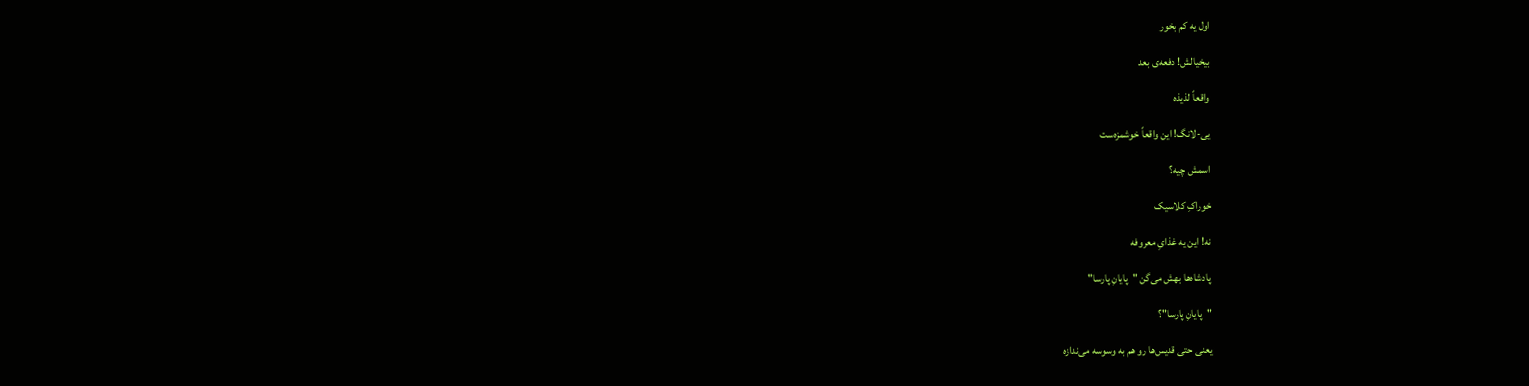اول یه کم بخور

بیخیالش! دفعه‌ی بعد

واقعاً لذیذه

یی‌-لانگ! این واقعاً خوشمزه‌ست

اسمش چیه؟

خوراکِ کلاسیک

نه! این یه غذایِ معروفه

پادشاه‌ها بهش می‌گن "پایانِ پارسا"

"پایانِ پارسا"؟

یعنی حتی قدیس‌ها رو هم به وسوسه می‌ندازه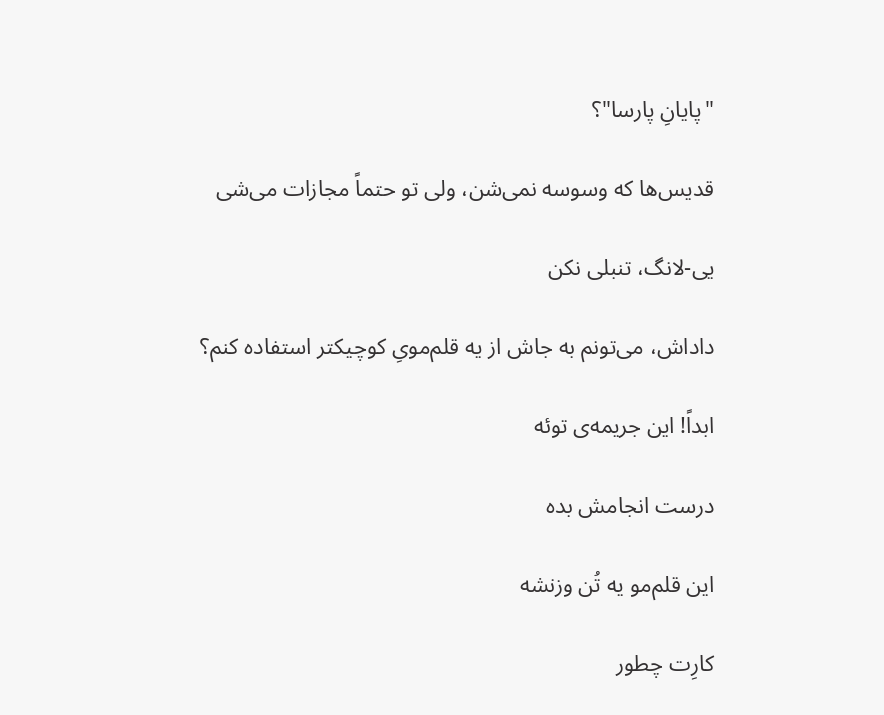"پایانِ پارسا"؟

قدیس‌ها که وسوسه نمی‌شن، ولی تو حتماً مجازات می‌شی

یی‌-لانگ، تنبلی نکن

داداش، می‌تونم به جاش از یه قلم‌مویِ کوچیکتر استفاده کنم؟

ابداً! این جریمه‌ی توئه

درست انجامش بده

این قلم‌مو یه تُن وزنشه

کارِت چطور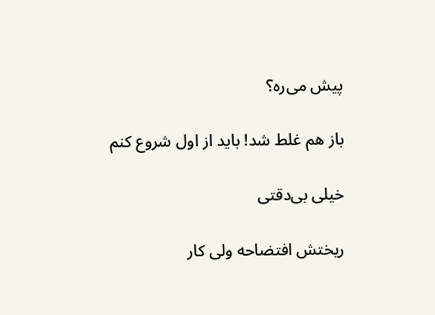پیش می‌ره؟

باز هم غلط شد! باید از اول شروع کنم

خیلی بی‌دقتی

ریختش افتضاحه ولی کار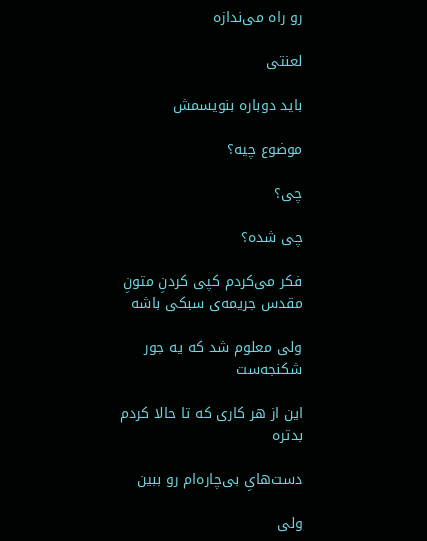رو راه می‌ندازه

لعنتی

باید دوباره بنویسمش

موضوع چیه؟

چی؟

چی شده؟

فکر می‌کردم کپی کردنِ متونِ مقدس جریمه‌ی سبکی باشه

ولی معلوم شد که یه جور شکنجه‌ست

این از هر کاری که تا حالا کردم بدتره

دست‌هایِ بی‌چاره‌ام رو ببین

ولی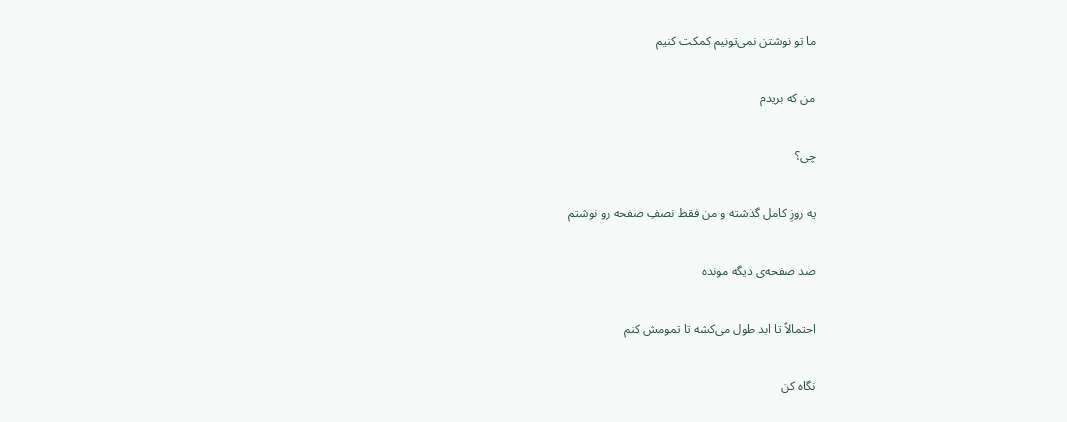ما تو نوشتن نمی‌تونیم کمکت کنیم

من که بریدم

چی؟

یه روزِ کامل گذشته و من فقط نصفِ صفحه رو نوشتم

صد صفحه‌ی دیگه مونده

احتمالاً تا ابد طول می‌کشه تا تمومش کنم

نگاه کن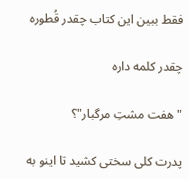فقط ببین این کتاب چقدر قُطوره

چقدر کلمه داره

"هفت مشتِ مرگبار"؟

پدرت کلی سختی کشید تا اینو به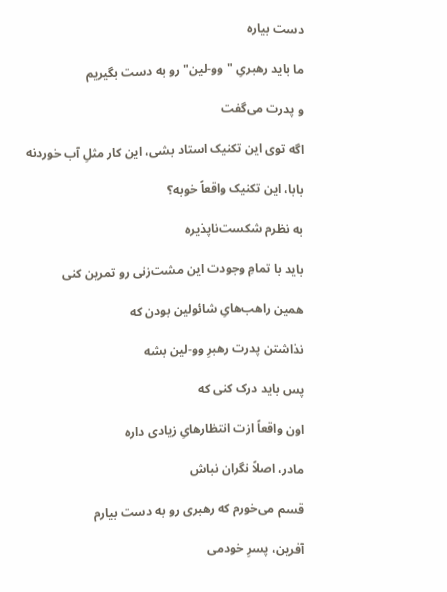دست بیاره

ما باید رهبریِ "وو-لین" رو به دست بگیریم

و پدرت می‌گفت

اگه توی این تکنیک استاد بشی، این کار مثلِ آب خوردنه

بابا، این تکنیک واقعاً خوبه؟

به نظرم شکست‌ناپذیره

باید با تمامِ وجودت این مشت‌زنی رو تمرین کنی

همین راهب‌هایِ شائولین بودن که

نذاشتن پدرت رهبرِ وو-لین بشه

پس باید درک کنی که

اون واقعاً ازت انتظارهایِ زیادی داره

مادر، اصلاً نگران نباش

قسم می‌خورم که رهبری رو به دست بیارم

آفرین، پسرِ خودمی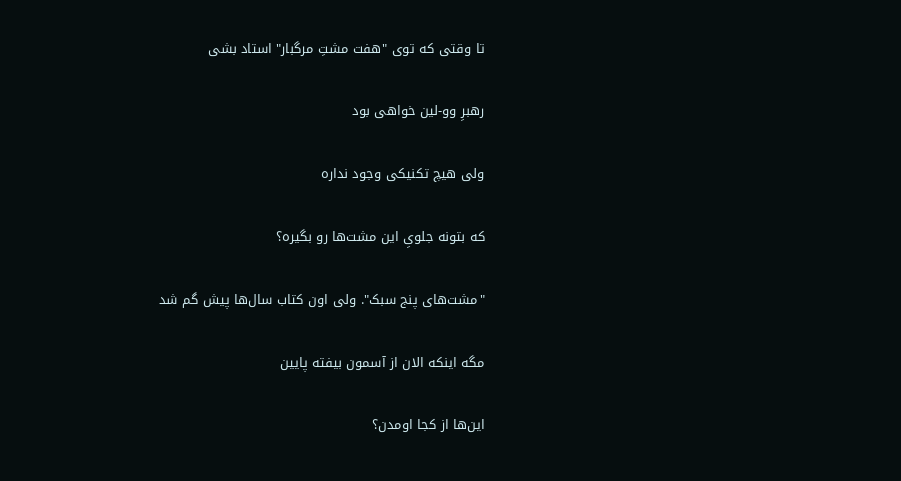تا وقتی که توی "هفت مشتِ مرگبار" استاد بشی

رهبرِ وو-لین خواهی بود

ولی هیچ تکنیکی وجود نداره

که بتونه جلویِ این مشت‌ها رو بگیره؟

"مشت‌های پنج سبک". ولی اون کتاب سال‌ها پیش گم شد

مگه اینکه الان از آسمون بیفته پایین

این‌ها از کجا اومدن؟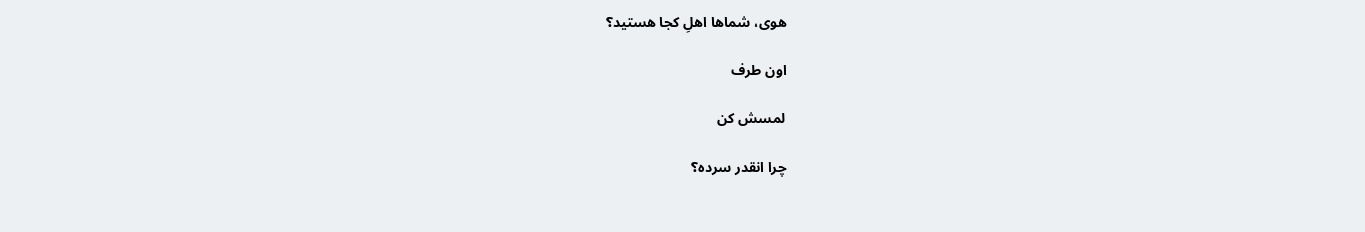هوی، شماها اهلِ کجا هستید؟

اون طرف

لمسش کن

چرا انقدر سرده؟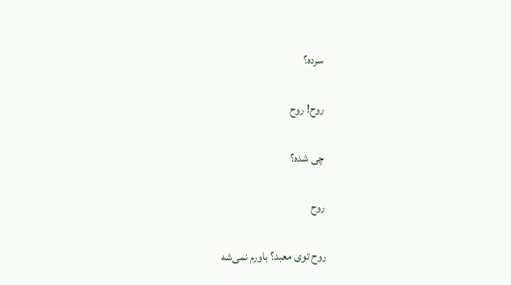سرده؟

روح! روح

چی شده؟

روح

روح توی معبد؟ باورم نمی‌شه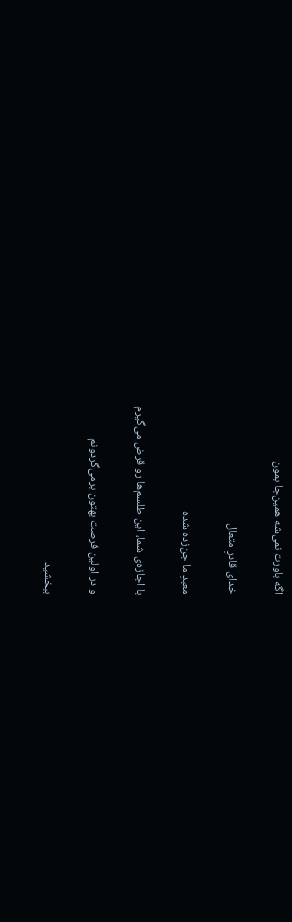اگه باورت نمی‌شه همین‌جا بمون

خدای قادرِ متعال

معبدِ ما جن‌زده شده

با اجازه‌ی شما، این طلسم‌ها رو قرض می‌گیرم

و در اولین فرصت بهتون برمی‌گردونم

ببخشید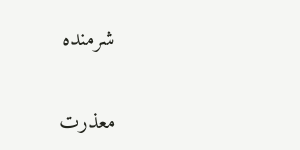شرمنده

معذرت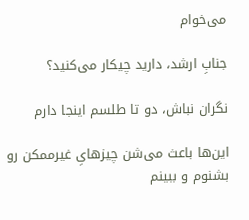می‌خوام

جنابِ ارشد، دارید چیکار می‌کنید؟

نگران نباش، دو تا طلسم اینجا دارم

این‌ها باعث می‌شن چیزهایِ غیرممکن رو بشنوم و ببینم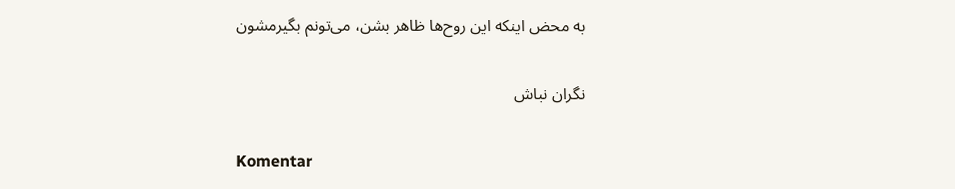به محض اینکه این روح‌ها ظاهر بشن، می‌تونم بگیرمشون

نگران نباش

Komentar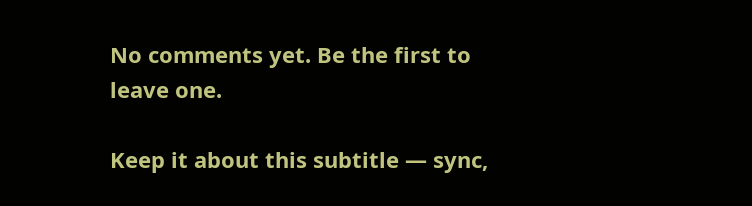No comments yet. Be the first to leave one.

Keep it about this subtitle — sync,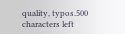quality, typos.500 characters left